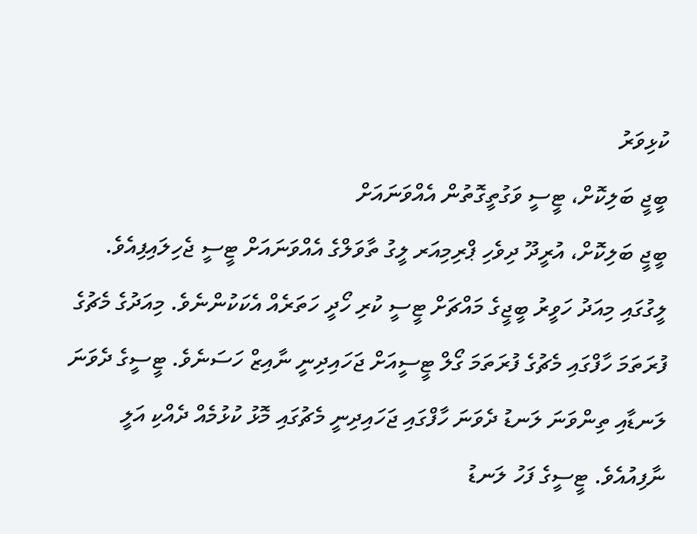ކުޅިވަރު
ބީޖީ ބަލިކޮށް، ޓީސީ ވަގުތީގޮތުން އެއްވަނައަށް
ބީޖީ ބަލިކޮށް، އުރީދޫ ދިވެހި ޕްރިމިއަރ ލީގު ތާވަލްގެ އެއްވަނައަށް ޓީސީ ޖެހިލައިފިއެވެ. ލީގުގައި މިއަދު ހަވީރު ބީޖީގެ މައްޗަށް ޓީސީ ކުރި ހޯދީ ހަތަރެއް އެކަކުންނެވެ. މިއަދުގެ މެޗުގެ ފުރަތަމަ ހާފްގައި މެޗުގެ ފުރަތަމަ ގޯލް ޓީސީއަށް ޖަހައިދިނީ ނާއިޒް ހަސަނެވެ. ޓީސީގެ ދެވަނަ ލަނޑާއި ތިންވަނަ ލަނޑު ދެވަނަ ހާފްގައި ޖަހައިދިނީ މެޗުގައި މޮޅު ކުޅުމެއް ދެއްކި އަލީ ނާފިއުއެވެ. ޓީސީގެ ފަހު ލަނޑު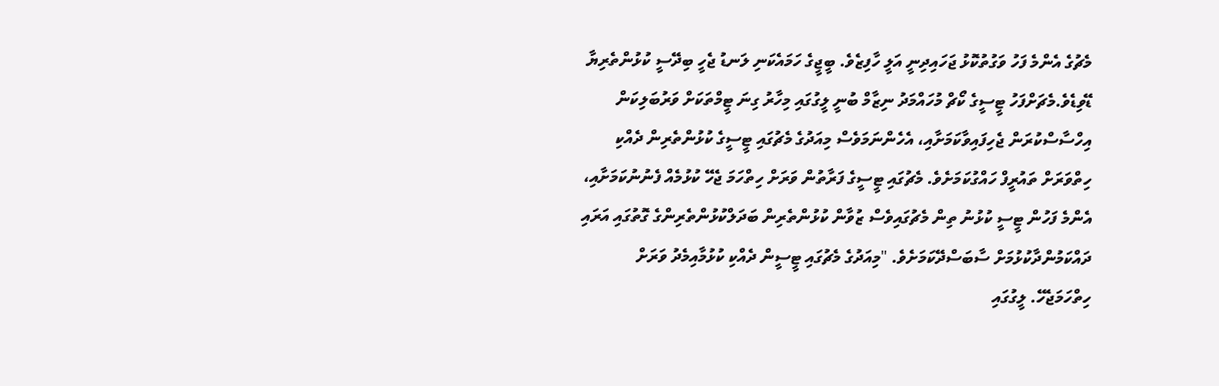މެޗުގެ އެންމެ ފަހު ވަގުތުކޮޅު ޖަހައިދިނީ އަލީ ހާފިޒެވެ. ބީޖީގެ ހަމައެކަނި ލަނޑު ޖެހީ ބިދޭސީ ކުޅުންތެރިޔާ ޑޭވިޑެވެ.މެޗަށްފަހު ޓީސީގެ ކޯޗް މުހައްމަދު ނިޒާމް ބުނީ ލީގުގައި މިހާރު ގިނަ ޓީމްތަކަށް ވަރުބަލިކަން އިހްސާސްކުރަން ޖެހިފައިވާކަމަށާއި، އެހެންނަމަވެސް މިއަދުގެ މެޗުގައި ޓީސީގެ ކުޅުންތެރިން ދެއްކި ހިތްވަރަށް ތައުރީފް ހައްގުކަމަށެވެ. މެޗުގައި ޓީސީގެ ފަރާތުން ވަރަށް ހިތްހަމަ ޖެހޭ ކުޅުމެއް ފެނުނުކަމަށާއި، އެންމެ ފަހުން ޓީސީ ކުޅުނު ތިން މެޗުގައިވެސް ޒުވާން ކުޅުންތެރިން ބަދަލްކުޅުންތެރިންގެ ގޮތުގައި އަރައި ދައްކަމުންދާކުޅުމަށް ސާބަސްދޭކަމަށެވެ. "މިއަދުގެ މެޗުގައި ޓީސީން ދެއްކި ކުޅުމާއިމެދު ވަރަށް ހިތްހަމަޖެހޭ. ލީގުގައި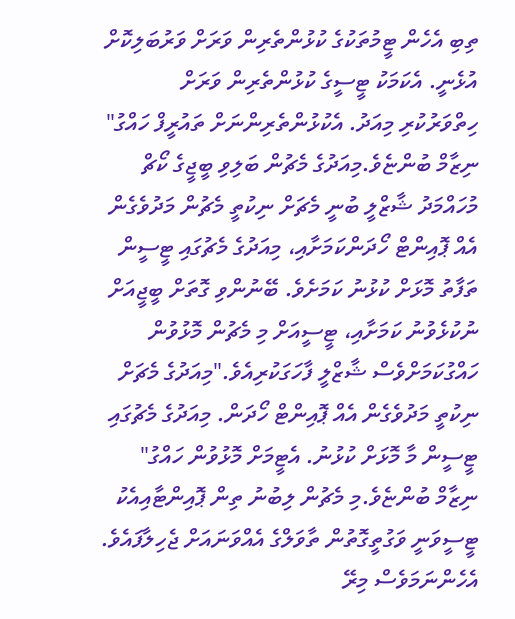ތިބި އެހެން ޓީމުތަކުގެ ކުޅުންތެރިން ވަރަށް ވަރުބަލިކޮށް އުޅެނީ. އެކަމަކު ޓީސީގެ ކުޅުންތެރިން ވަރަށް ހިތްވަރުކުރި މިއަދު. އެކުޅުންތެރިންނަށް ތައުރީފް ހައްގު" ނިޒާމް ބުންޏެވެ.މިއަދުގެ މެޗުން ބަލިވި ބީޖީގެ ކޯޗް މުހައްމަދު ޝާޒްލީ ބުނީ މެޗަށް ނިކުތީ މެޗުން މަދުވެގެން އެއް ޕޮއިންޓް ހޯދަންކަމަށާއި، މިއަދުގެ މެޗުގައި ޓީސީން ތަފާތު މޮޅަށް ކުޅުނު ކަމަށެވެ. ބޭނުންވި ގޮތަށް ބީޖީއަށް ނުކުޅެވުނު ކަމަށާއި، ޓީސީއަށް މި މެޗުން މޮޅުވުން ހައްގުކަމަށްވެސް ޝާޒްލީ ފާހަގަކުރިއެވެ."މިއަދުގެ މެޗަށް ނިކުތީ މަދުވެގެން އެއް ޕޮއިންޓް ހޯދަން. މިއަދުގެ މެޗުގައި ޓީސީން މާ މޮޅަށް ކުޅުނު. އެޓީމަށް މޮޅުވުން ހައްގު" ނިޒާމް ބުންޏެވެ.މި މެޗުން ލިބުނު ތިން ޕޮއިންޓާއިއެކު ޓީސީވަނީ ވަގުތީގޮތުން ތާވަލްގެ އެއްވަނައަށް ޖެހިލާފައެވެ. އެހެންނަމަވެސް މިރޭ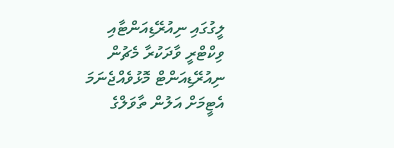ލީގުގައި ނިއުރޭޑިއަންޓާއި ވިކްޓްރީ ވާދަކުރާ މެޗުން ނިއުރޭޑިއަންޓް މޮޅުވެއްޖެނަމަ އެޓީމަށް އަލުން ތާވަލްގެ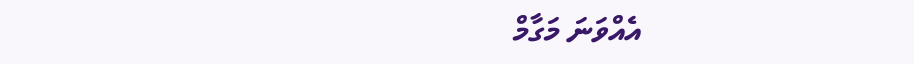އެއްވަނަ މަގާމް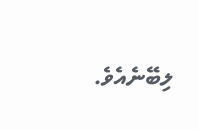ލިބޭނެއެވެ.